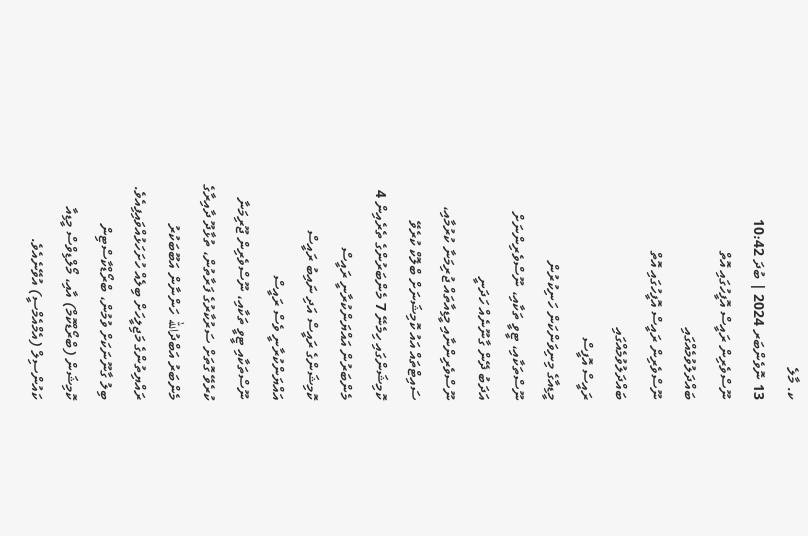ކ. މާލެ
13 ނޮވެންބަރ 2024 | ބުދަ 10:42
ނޫސްވެރިން ރައީސް އޮފީހުގައި އޮތް ބައްދަލުވުމެއްގައި
ނޫސްވެރިން ރައީސް އޮފީހުގައި އޮތް ބައްދަލުވުމެއްގައި
ރައީސް އޮފީސް
މީޑިއާގެ މިނިވަންކަން ހަނިކުރުން
ނޫސްތަކާއި، ޓީވީ ތަކާއި، ނޫސްވެރިންނަށް އަދަބު ދޭން ގާނޫނެއް ހަދަނީ
ނޫސްވެރިންނާއި މީޑިއާތައް ޖުރިމަނާ ކުރުމާއި، ސައިޓްތައް އައު ކޮމިޝަނަށް ބްލޮކް ކުރެވޭ
ކޮމިޝަންގައި ހިމެނޭ 7 މެންބަރުންގެ ތެރެއިން 4 މެންބަރުން އައްޔަންކުރާނީ ރައީސް
ކޮމިޝަންގެ ރައީސް އަދި ނައިބު ރައީސް އައްޔަންކުރާނީ ވެސް ރައީސް
ނޫސްތަކާއި ޓީވީ ތަކާއި، ނޫސްވެރިން ޖޫރިމަނާ ކުރެވޭ ގޮތަށް ސަރުކާރުގެ ފަރާތުން، ތުޅާދޫ ދާއިރާގެ މެންބަރު އަބްދުالله ހަންނާން އަބޫބަކުރު ރައްޔިތުންގެ މަޖިލީހަށް ބިލެއް ހުށަހަޅުއްވައިފިއެވެ.
ބިލު ގާނޫނަކަށް ވުމުން، ބްރޯޑްކާސްޓިން ކޮމިޝަން (ބްރޯޑްކޮމް) އާއި، މޯލްޑިވްސް މީޑިއާ ކައުންސިލް (އެމްއެމްސީ) އުވޭނެއެވެ.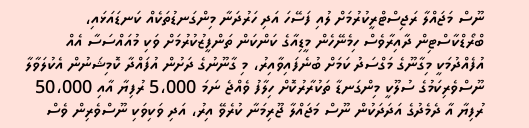ނޫސް މަޖައްލާ ރަޖިސްޓްރީކުރުމަށް ލުއި ފަސޭހަ އަދި ހަރުދަނާ މިންގަނޑުތަކެއް ކަނޑައަޅައި، ބްރޯޑްކާސްޓިން ދާއިރާވެސް ހިމެނޭހެން މީޑިއާގެ ކަންކަން ތަންފީޒުކުރުމަށް ވަކި މުއައްސަސާ އެއް އުފެއްދުމަކީ މިގާނޫގެ މަގްސަދު ކަމަށް ބުނެފައިވާއިރު، މި ގާނޫނުގެ ދަށުން އުފައްދާ ކޮމިޝަނުން އެކުލަވާލާ ނޫސްވެރިކަމުގެ ސުލޫކީ މިންގަނޑާ ތަކުރާރުކޮށް ހިލާފު ވެއްޖެ ނަމަ 5،000 ރުފިޔާ އާއި 50،000 ރުފިޔާ އާ ދެމެދުގެ އަދަދަކުން ނޫސް މަޖައްލާ ޖޫރިމަނާ ކުރެވޭ އިރު، އަދި ވަކިވަކި ނޫސްވެރިން ވެސް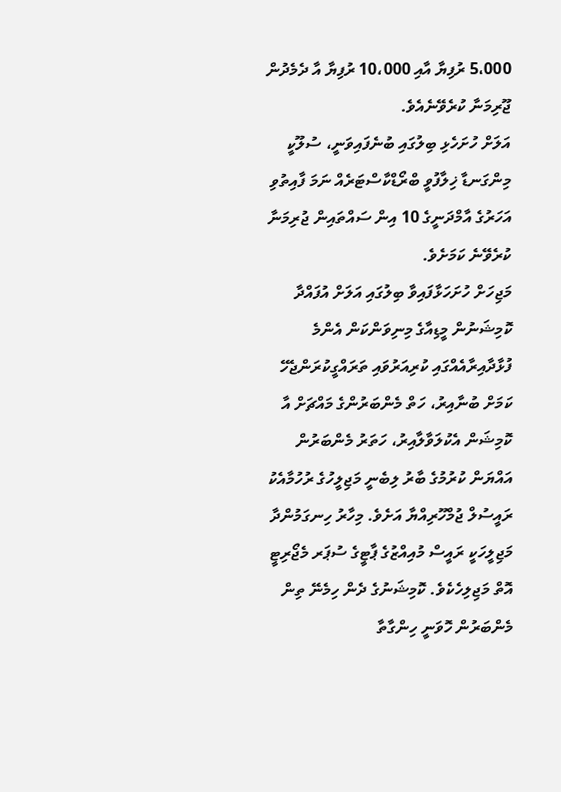5،000 ރުފިޔާ އާއި 10،000 ރުފިޔާ އާ ދެމެދުން ޖޫރިމަނާ ކުރެވޭނެއެވެ.
އަލަށް ހުށަހެޅި ބިލުގައި ބުނެފައިވަނީ، ސުލޫކީ މިންގަނޑާ ޚިލާފުވީ ބްރޯޑްކާސްޓަރެއް ނަމަ ފާއިތުވި އަހަރުގެ އާމްދަނީގެ 10 އިން ސައްތައިން ޖުރިމަނާ ކުރެވޭނެ ކަމަށެވެ.
މަޖިހަށް ހުށަހަޅާފައިވާ ބިލުގައި އަލަށް އުފައްދާ ކޮމިޝަނުން މީޑިއާގެ މިނިވަންކަން އެންމެ ފުޅާދާއިރާއެއްގައި ކުރިއަރުވައި ތަރައްގީކުރަންޖެހޭ ކަމަށް ބުނާއިރު، ހަތް މެންބަރުންގެ މައްޗަށް އާ ކޮމިޝަން އެކުލަވާލާއިރު، ހަތަރު މެންބަރުން އައްޔަން ކުރުމުގެ ބާރު ލިބެނީ މަޖިލީހުގެ ރުހުމާއެކު ރައީސުލް ޖުމްހޫރިއްޔާ އަށެވެ. މިހާރު ހިނގަމުންދާ މަޖިލީހަކީ ރައީސް މުއިއްޒުގެ ޕާޓީގެ ސުޕަރ މެޖޯރިޓީ އޮތް މަޖިލިހެކެވެ. ކޮމިޝަނުގެ ދެން ހިމެނޭ ތިން މެންބަރުން ހޮވަނީ ހިންގާތާ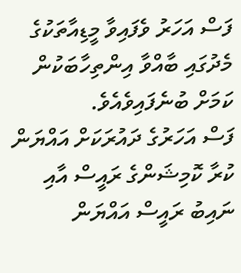ފަސް އަހަރު ވެފައިވާ މީޑިއާތަކުގެ މެދުގައި ބާއްވާ އިންތިހާބަކުން ކަމަށް ބުނެފައިވެއެވެ.
ފަސް އަހަރުގެ ދައުރަކަށް އައްޔަން ކުރާ ކޮމިޝަންގެ ރައީސް އާއި ނައިބު ރައީސް އައްޔަން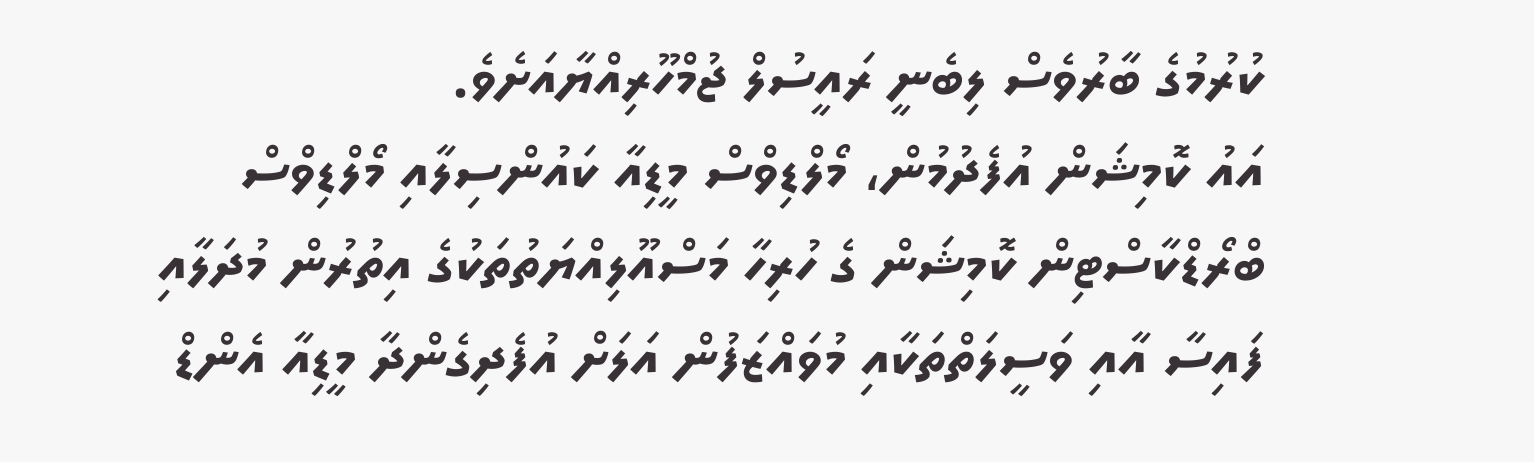ކުރުމުގެ ބާރުވެސް ލިބެނީ ރައީސުލް ޖުމްހޫރިއްޔާއަށެވެ.
އައު ކޮމިޝަން އުފެދުމުން، މޯލްޑިވްސް މީޑިއާ ކައުންސިލާއި މޯލްޑިވްސް ބްރޯޑްކާސްޓިން ކޮމިޝަން ގެ ހުރިހާ މަސްއޫލިއްޔަތުތަކުގެ އިތުރުން މުދަލާއި ފައިސާ އާއި ވަސީލަތްތަކާއި މުވައްޒަފުން އަލަށް އުފެދިގެންދާ މީޑިއާ އެންޑް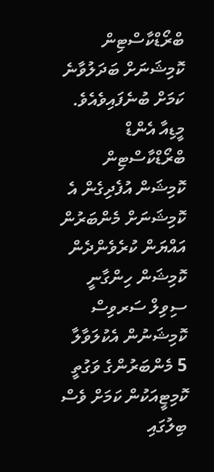ބްރޯޑްކާސްޓިން ކޮމިޝަނަށް ބަދަލުވާނެ ކަމަށް ބުނެފައިވެއެވެ. މީޑިއާ އެންޑް ބްރޯޑްކާސްޓިން ކޮމިޝަން އުފެދިގެން އެ ކޮމިޝަނަށް މެންބަރުން އައްޔަން ކުރެވެންދެން ކޮމިޝަން ހިންގާނީ ސިވިލް ސަރވިސް ކޮމިޝަނުން އެކުލަވާލާ 5 މެންބަރުންގެ ވަގުތީ ކޮމިޓީއަކުން ކަމަށް ވެސް ބިލުގައި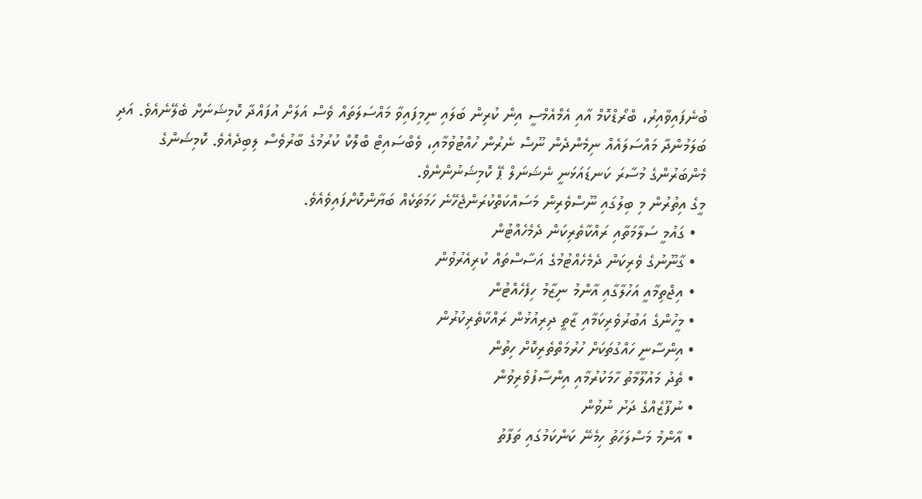ބުނެފައިވާއިރު، ބްރޯޑްކޮމް އާއި އެމްއެމްސީ އިން ކުރިން ބަލައި ނިމިފައިވާ މައްސަލަތައް ވެސް އަލަށް އުފައްދާ ކޮމިޝަނަށް ބެލޭނެއެވެ. އަދި ބަލަމުންދާ މައްސަލައެއް ނިމެންދެން ނޫސް ނެރުން ހުއްޓުވުމާއި، ވެބްސައިޓް ބްލޮކް ކުރުމުގެ ބާރުވެސް ލިބިދެއެވެ. ކޮމިޝަންގެ މެންބަރުންގެ މުސާރަ ކަނޑައަޅަނީ ނެޝަނަލް ޕޭ ކޮމިޝަނުންނެވެ.
މީގެ އިތުރުން މި ބިލުގައި ނޫސްވެރިން މަސައްކަތްކުރަންޖެހޭނެ ހަމަތަކެއް ބަޔާންކޮށްފައިވެއެވެ.
  • ގައުމީ ސަލާމަތާއި ރައްކާތެރިކަން ދެމެހެއްޓުން
  • ގާނޫނުގެ ވެރިކަން ދެމެހެއްޓުމުގެ އަސާސްތައް ކުރިއެރުވުން
  • އިޖްތިމާއީ އަހުލާގާއި އާންމު ނިޒާމު ހިފެހެއްޓުން
  • މީހުންގެ އަބުރުވެރިކަމާއި ޒާތީ ދިރިއުޅުން ރައްކާތެރިކުރުން
  • އިންސާނީ ހައްގުތަކަށް ހުރުމަތްތެރިކޮށް ހިތުން
  • ތެދު މައުލޫމާތު ހާމަކުރުމާއި އިންސާފުވެރިވުން
  • ނުފޫޒެއްގެ ދަށު ނުވުން
  • އާންމު މަސްލަހަތު ހިމެނޭ ކަންކަމުގައި ތަފާތު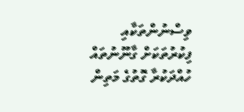ވިސްނުންތަކާއި ފިކުރުތަކަށް ގާނޫނުތައް ހުއްދަކުރާ ގޮތުގެ މަތިން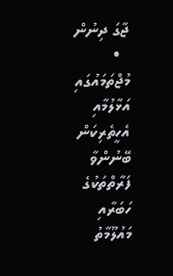ޖާގަ ދިނުން
  • މުޖްތަމައުގައި އަޅާލުމާއި އެހީތެރިކަން ބޭނުންވާ ފަރާތްތަކުގެ ހަބަރާއި މައުލޫމާތު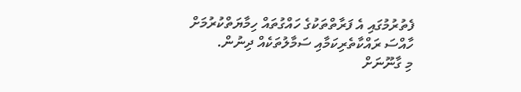ފެތުރުމުގައި އެ ފަރާތްތަކުގެ ހައްގުތައް ހިމާޔަތްކުރުމަށް ހާއްސަ ރައްކާތެރިކަމާއި ސަމާލުތަކެއް ދިނުން.
މި ގާނޫނަށް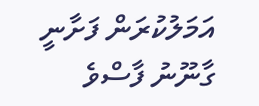އަމަލުކުރަން ފަށާނީ ގާނޫނު ފާސްވެ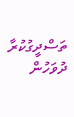ތަސްދީގުކުރާ ދުވަހުން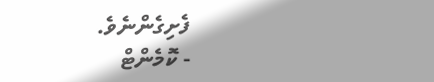ފެށިގެންނެވެ.
- ކޮމެންޓް